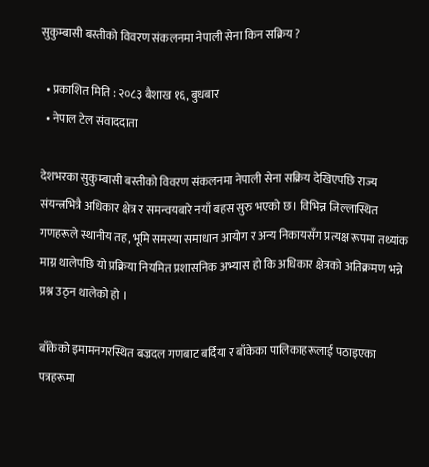सुकुम्बासी बस्तीको विवरण संकलनमा नेपाली सेना किन सक्रिय ?

  • प्रकाशित मिति : २०८३ बैशाख १६, बुधबार
  • नेपाल टेल संवाददाता

देशभरका सुकुम्बासी बस्तीको विवरण संकलनमा नेपाली सेना सक्रिय देखिएपछि राज्य संयन्त्रभित्रै अधिकार क्षेत्र र समन्वयबारे नयाँ बहस सुरु भएको छ। विभिन्न जिल्लास्थित गणहरूले स्थानीय तह, भूमि समस्या समाधान आयोग र अन्य निकायसँग प्रत्यक्ष रूपमा तथ्यांक माग्न थालेपछि यो प्रक्रिया नियमित प्रशासनिक अभ्यास हो कि अधिकार क्षेत्रको अतिक्रमण भन्ने प्रश्न उठ्न थालेको हो ।

बाँकेको इमामनगरस्थित बज्रदल गणबाट बर्दिया र बाँकेका पालिकाहरूलाई पठाइएका पत्रहरूमा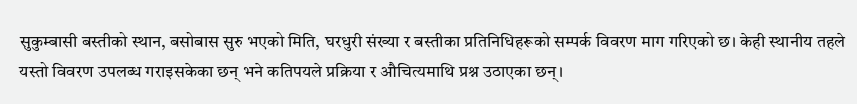सुकुम्बासी बस्तीको स्थान, बसोबास सुरु भएको मिति, घरधुरी संख्या र बस्तीका प्रतिनिधिहरूको सम्पर्क विवरण माग गरिएको छ। केही स्थानीय तहले यस्तो विवरण उपलब्ध गराइसकेका छन् भने कतिपयले प्रक्रिया र औचित्यमाथि प्रश्न उठाएका छन्।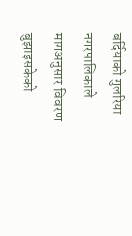बर्दियाको गुलरिया नगरपालिकाले मागअनुसार विवरण बुझाइसकेको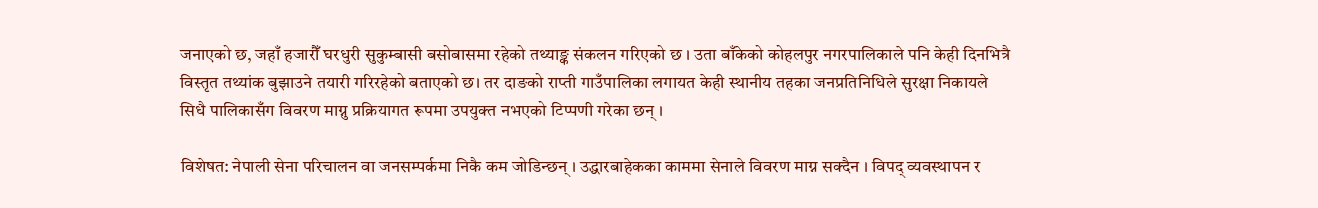जनाएको छ, जहाँ हजारौँ घरधुरी सुकुम्बासी बसोबासमा रहेको तथ्याङ्क संकलन गरिएको छ । उता बाँकेको कोहलपुर नगरपालिकाले पनि केही दिनभित्रै विस्तृत तथ्यांक बुझाउने तयारी गरिरहेको बताएको छ। तर दाङको राप्ती गाउँपालिका लगायत केही स्थानीय तहका जनप्रतिनिधिले सुरक्षा निकायले सिधै पालिकासँग विवरण माग्नु प्रक्रियागत रूपमा उपयुक्त नभएको टिप्पणी गरेका छन् ।

विशेषत: नेपाली सेना परिचालन वा जनसम्पर्कमा निकै कम जोडिन्छन् । उद्धारबाहेकका काममा सेनाले विवरण माग्न सक्दैन । विपद् व्यवस्थापन र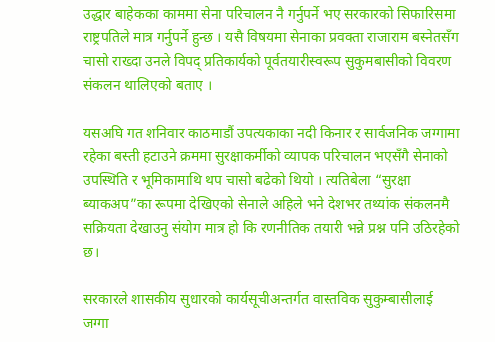उद्धार बाहेकका काममा सेना परिचालन नै गर्नुपर्ने भए सरकारको सिफारिसमा राष्ट्रपतिले मात्र गर्नुपर्ने हुन्छ । यसै विषयमा सेनाका प्रवक्ता राजाराम बस्नेतसँग चासो राख्दा उनले विपद् प्रतिकार्यको पूर्वतयारीस्वरूप सुकुमबासीको विवरण संकलन थालिएको बताए ।

यसअघि गत शनिवार काठमाडौं उपत्यकाका नदी किनार र सार्वजनिक जग्गामा रहेका बस्ती हटाउने क्रममा सुरक्षाकर्मीको व्यापक परिचालन भएसँगै सेनाको उपस्थिति र भूमिकामाथि थप चासो बढेको थियो । त्यतिबेला “सुरक्षा ब्याकअप”का रूपमा देखिएको सेनाले अहिले भने देशभर तथ्यांक संकलनमै सक्रियता देखाउनु संयोग मात्र हो कि रणनीतिक तयारी भन्ने प्रश्न पनि उठिरहेको छ।

सरकारले शासकीय सुधारको कार्यसूचीअन्तर्गत वास्तविक सुकुम्बासीलाई जग्गा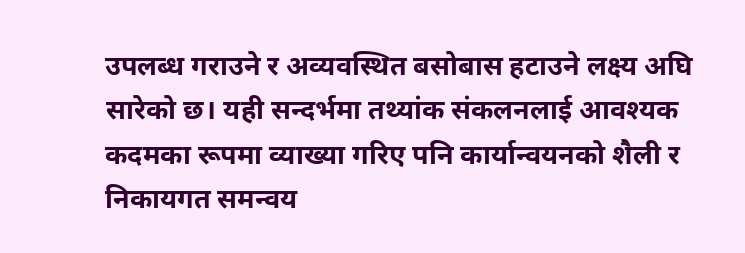उपलब्ध गराउने र अव्यवस्थित बसोबास हटाउने लक्ष्य अघि सारेको छ। यही सन्दर्भमा तथ्यांक संकलनलाई आवश्यक कदमका रूपमा व्याख्या गरिए पनि कार्यान्वयनको शैली र निकायगत समन्वय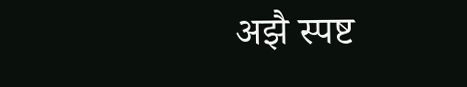अझै स्पष्ट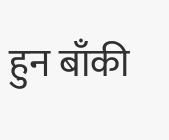हुन बाँकी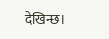देखिन्छ।